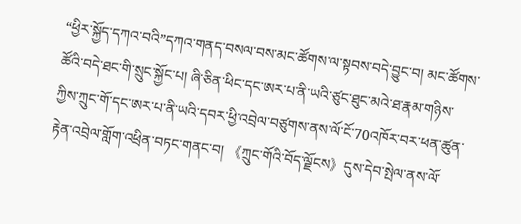“ཕྱིར་སྐྱོད་དཀའ་བའི”དཀའ་གནད་བསལ་བས་མང་ཚོགས་ལ་སྟབས་བདེ་བྱུང་བ། མང་ཚོགས་ཚོའི་བདེ་ཐང་གི་སྲུང་སྐྱོང་པ། ཞི་ཅིན་ཕིང་དང་ཨར་པ་ནི་ཡའི་ཙུང་ཐུང་མའེ་ཐ་རྣམ་གཉིས་ཀྱིས་ཀྲུང་གོ་དང་ཨར་པ་ནི་ཡའི་དབར་ཕྱི་འབྲེལ་བཙུགས་ནས་ལོ་ངོ་70འཁོར་བར་ཕན་ཚུན་རྟེན་འབྲེལ་གློག་འཕྲིན་བཏང་གནང་བ། 《ཀྲུང་གོའི་བོད་ལྗོངས》དུས་དེབ་སྤེལ་ནས་ལོ་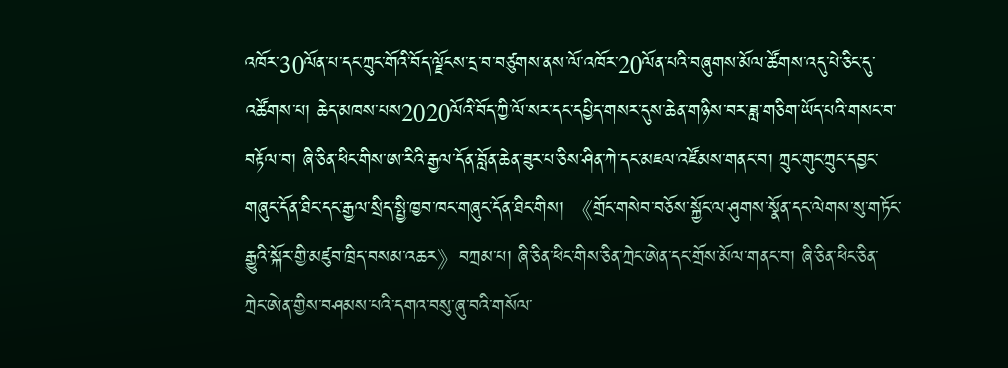འཁོར་30ལོན་པ་དང་ཀྲུང་གོའི་བོད་ལྗོངས་དྲ་བ་བཙུགས་ནས་ལོ་འཁོར་20ལོན་པའི་བཞུགས་མོལ་ཚོགས་འདུ་པེ་ཅིང་དུ་འཚོགས་པ། ཆེད་མཁས་པས2020ལོའི་བོད་ཀྱི་ལོ་སར་དང་དཔྱིད་གསར་དུས་ཆེན་གཉིས་བར་ཟླ་གཅིག་ཡོད་པའི་གསང་བ་བརྟོལ་བ། ཞི་ཅིན་ཕིང་གིས་ཨ་རིའི་རྒྱལ་དོན་བློན་ཆེན་ཟུར་པ་ཅིས་ཤིན་ཀེ་དང་མཇལ་འཛོམས་གནང་བ། ཀྲུང་གུང་ཀྲུང་དབྱང་གཞུང་དོན་ཐིང་དང་རྒྱལ་སྲིད་སྤྱི་ཁྱབ་ཁང་གཞུང་དོན་ཐིང་གིས། 《གྲོང་གསེབ་བཅོས་སྐྱོང་ལ་ཤུགས་སྣོན་དང་ལེགས་སུ་གཏོང་རྒྱུའི་སྐོར་གྱི་མཛུབ་ཁྲིད་བསམ་འཆར》བཀྲམ་པ། ཞི་ཅིན་ཕིང་གིས་ཅིན་ཀྲེང་ཨེན་དང་གྲོས་མོལ་གནང་བ། ཞི་ཅིན་ཕིང་ཅིན་ཀྲེང་ཨེན་གྱིས་བཤམས་པའི་དགའ་བསུ་ཞུ་བའི་གསོལ་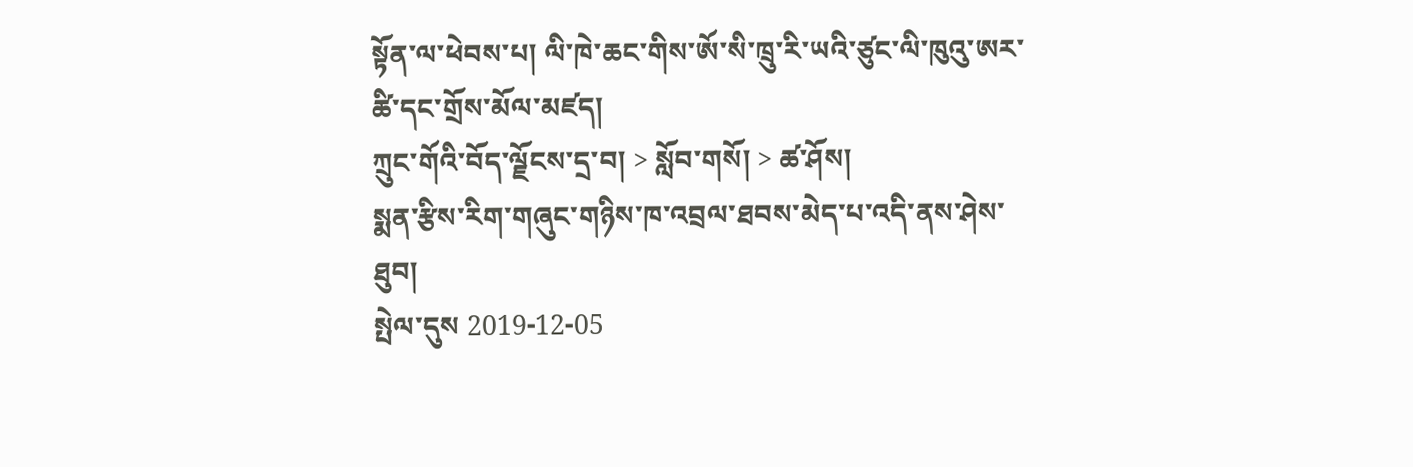སྟོན་ལ་ཕེབས་པ། ལི་ཁེ་ཆང་གིས་ཨོ་སི་ཁྲུ་རི་ཡའི་ཙུང་ལི་ཁུའུ་ཨར་ཚི་དང་གྲོས་མོལ་མཛད།
ཀྲུང་གོའི་བོད་ལྗོངས་དྲ་བ། > སློབ་གསོ། > ཚ་ཤོས།
སྨན་རྩིས་རིག་གཞུང་གཉིས་ཁ་འབྲལ་ཐབས་མེད་པ་འདི་ནས་ཤེས་ཐུབ།
སྤེལ་དུས 2019-12-05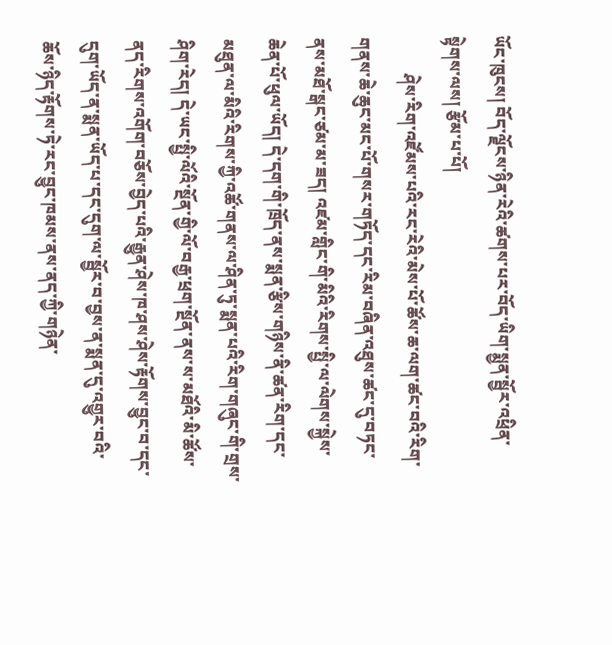ཡོང་ཁུངས། བོད་ལྗོངས་ཉིན་རེའི་ཚགས་པར་བོད་ཡིག་སྨྱན་སྦྱོར་འཕྲིན་སྟེགས་ལས། རྩོམ་པ་པོ།
         ཤེས་རིག་འཛོམས་པའི་རང་རེའི་མེས་པོ་ཚོས་ཆ་ལག་ཚང་བའི་རིག་གནས་ཆེ་ཆུང་མང་པོ་གསར་གཏོད་དང་རིམ་བཞིན་འཐུས་ཚང་དུ་བཏང་ནས་མཐོ་སྒང་ཙམ་མ་ཟད། འཛམ་གླིང་གི་མིའི་རིགས་སྤྱི་ལ་ལེགས་སྐྱེས་ཆེན་པོ་ཕུལ་ཡོད། དེ་དག་གི་ཁྲོད་ནས་སྨན་རྩིས་གཉིས་ནི་ཚན་རིག་དང་མཐུན་ལ་མིའི་རིགས་ཀྱི་འཚོ་གནས་ལ་ཤིན་ཏུ་སྨན་པའི་རིག་གཞུང་གི་གྲས་ཤིག་རེད། དེ་ཡང་སྤྱི་ལོའི་སྔོན་གྱི་ལོ་བརྒྱ་ཕྲག་སྔོན་ནས་ས་མཐོའི་མི་ཚོས་ནད་རིགས་འགོག་བཅོས་བྱེད་པའི་རྒྱུན་ཤེས་ཁ་ཤས་ཤེས་རྟོགས་བྱུང་བ་དང་དུག་ཡོད་ན་སྨན་ཡོད་པ་དང་དུག་ལ་སྦྱོར་བ་བྱས་ན་སྨན་དུ་འགྱུར་བའི་ཆོས་ཉིད་རྟོགས་ཏེ་རང་བྱུང་ཁམས་ནས་ནད་ཀྱི་གཉེན་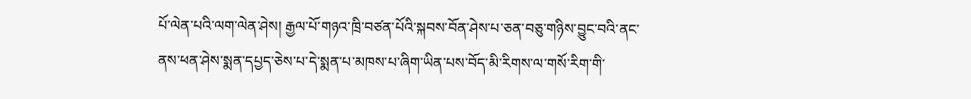པོ་ལེན་པའི་ལག་ལེན་ཤེས། རྒྱལ་པོ་གཉའ་ཁྲི་བཙན་པོའི་སྐབས་བོན་ཤེས་པ་ཅན་བཅུ་གཉིས་བྱུང་བའི་ནང་ནས་ཕན་ཤེས་སྨན་དཔྱད་ཅེས་པ་དེ་སྨན་པ་མཁས་པ་ཞིག་ཡིན་པས་བོད་མི་རིགས་ལ་གསོ་རིག་གི་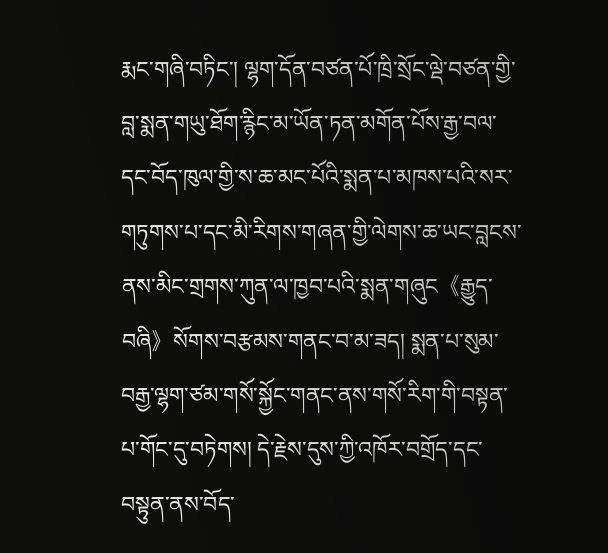རྨང་གཞི་བཏིང་། ལྷག་དོན་བཙན་པོ་ཁྲི་སྲོང་ལྡེ་བཙན་གྱི་བླ་སྨན་གཡུ་ཐོག་རྙིང་མ་ཡོན་ཏན་མགོན་པོས་རྒྱ་བལ་དང་བོད་ཁུལ་གྱི་ས་ཆ་མང་པོའི་སྨན་པ་མཁས་པའི་སར་གཏུགས་པ་དང་མི་རིགས་གཞན་གྱི་ལེགས་ཆ་ཡང་བླངས་ནས་མིང་གྲགས་ཀུན་ལ་ཁྱབ་པའི་སྨན་གཞུང《རྒྱུད་བཞི》སོགས་བརྩམས་གནང་བ་མ་ཟད། སྨན་པ་སུམ་བརྒྱ་ལྷག་ཙམ་གསོ་སྐྱོང་གནང་ནས་གསོ་རིག་གི་བསྟན་པ་གོང་དུ་བཏེགས། དེ་རྗེས་དུས་ཀྱི་འཁོར་བགྲོད་དང་བསྟུན་ནས་བོད་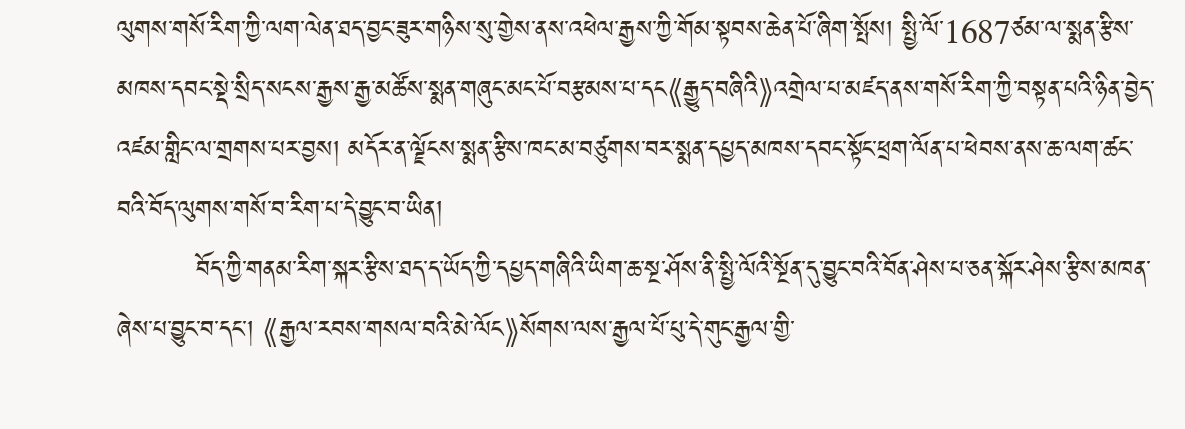ལུགས་གསོ་རིག་ཀྱི་ལག་ལེན་ཐད་བྱང་ཟུར་གཉིས་སུ་གྱེས་ནས་འཕེལ་རྒྱས་ཀྱི་གོམ་སྟབས་ཆེན་པོ་ཞིག་སྤོས། སྤྱི་ལོ་1687ཙམ་ལ་སྨན་རྩིས་མཁས་དབང་སྡེ་སྲིད་སངས་རྒྱས་རྒྱ་མཚོས་སྨན་གཞུང་མང་པོ་བརྩམས་པ་དང《རྒྱུད་བཞིའི》འགྲེལ་པ་མཛད་ནས་གསོ་རིག་ཀྱི་བསྟན་པའི་ཉིན་བྱེད་འཛམ་གླིང་ལ་གྲགས་པར་བྱས། མདོར་ན་ལྗོངས་སྨན་རྩིས་ཁང་མ་བཙུགས་བར་སྨན་དཔྱད་མཁས་དབང་སྟོང་ཕྲག་ལོན་པ་ཕེབས་ནས་ཆ་ལག་ཚང་བའི་བོད་ལུགས་གསོ་བ་རིག་པ་དེ་བྱུང་བ་ཡིན།
         བོད་ཀྱི་གནམ་རིག་སྐར་རྩིས་ཐད་ད་ཡོད་ཀྱི་དཔྱད་གཞིའི་ཡིག་ཆ་སྔ་ཤོས་ནི་སྤྱི་ལོའི་སྔོན་དུ་བྱུང་བའི་བོན་ཤེས་པ་ཅན་སྐོར་ཤེས་རྩིས་མཁན་ཞེས་པ་བྱུང་བ་དང་། 《རྒྱལ་རབས་གསལ་བའི་མེ་ལོང》སོགས་ལས་རྒྱལ་པོ་པུ་དེ་གུང་རྒྱལ་གྱི་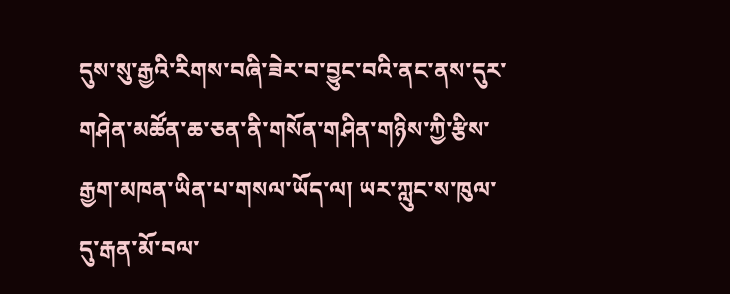དུས་སུ་རྒྱའི་རིགས་བཞི་ཟེར་བ་བྱུང་བའི་ནང་ནས་དུར་གཤེན་མཚོན་ཆ་ཅན་ནི་གསོན་གཤིན་གཉིས་ཀྱི་རྩིས་རྒྱག་མཁན་ཡིན་པ་གསལ་ཡོད་ལ། ཡར་ཀླུང་ས་ཁུལ་དུ་རྒན་མོ་བལ་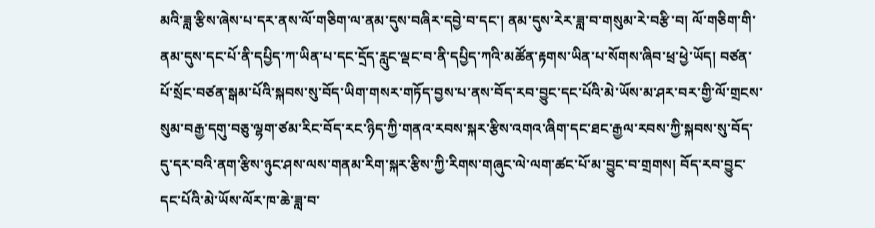མའི་ཟླ་རྩིས་ཞེས་པ་དར་ནས་ལོ་གཅིག་ལ་ནམ་དུས་བཞིར་དབྱེ་བ་དང་། ནམ་དུས་རེར་ཟླ་བ་གསུམ་རེ་བརྩི་བ། ལོ་གཅིག་གི་ནམ་དུས་དང་པོ་ནི་དཔྱིད་ཀ་ཡིན་པ་དང་དྲོད་རླུང་ལྡང་བ་ནི་དཔྱིད་ཀའི་མཚོན་རྟགས་ཡིན་པ་སོགས་ཞིབ་ཕྲ་ཕྱེ་ཡོད། བཙན་པོ་སྲོང་བཙན་སྒམ་པོའི་སྐབས་སུ་བོད་ཡིག་གསར་གཏོད་བྱས་པ་ནས་བོད་རབ་བྱུང་དང་པོའི་མེ་ཡོས་མ་ཤར་བར་གྱི་ལོ་གྲངས་སུམ་བརྒྱ་དགུ་བཅུ་ལྷག་ཙམ་རིང་བོད་རང་ཉིད་ཀྱི་གནའ་རབས་སྐར་རྩིས་འགའ་ཞིག་དང་ཐང་རྒྱལ་རབས་ཀྱི་སྐབས་སུ་བོད་དུ་དར་བའི་ནག་རྩིས་ཉུང་ཤས་ལས་གནམ་རིག་སྐར་རྩིས་ཀྱི་རིགས་གཞུང་ལེ་ལག་ཚང་པོ་མ་བྱུང་བ་གྲགས། བོད་རབ་བྱུང་དང་པོའི་མེ་ཡོས་ལོར་ཁ་ཆེ་ཟླ་བ་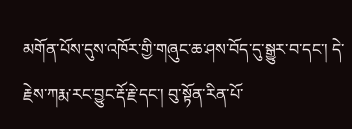མགོན་པོས་དུས་འཁོར་གྱི་གཞུང་ཆ་ཤས་བོད་དུ་སྒྱུར་བ་དང་། དེ་རྗེས་ཀརྨ་རང་བྱུང་རྡོ་རྗེ་དང་། བུ་སྟོན་རིན་པོ་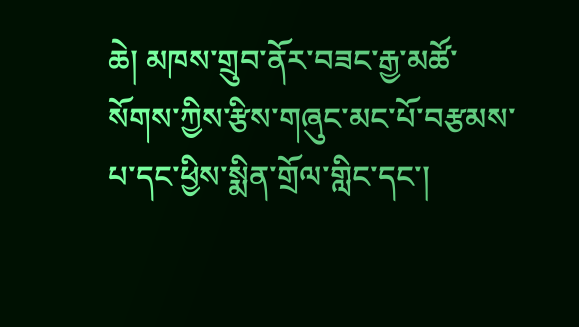ཆེ། མཁས་གྲུབ་ནོར་བཟང་རྒྱ་མཚོ་སོགས་ཀྱིས་རྩིས་གཞུང་མང་པོ་བརྩམས་པ་དང་ཕྱིས་སྨིན་གྲོལ་གླིང་དང་།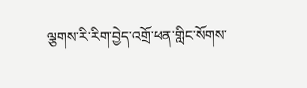ལྕགས་རི་རིག་བྱེད་འགྲོ་ཕན་གླིང་སོགས་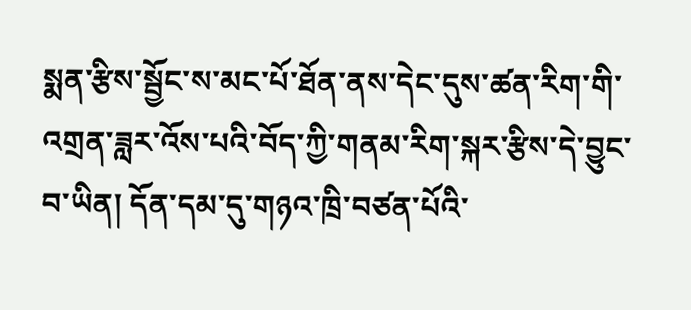སྨན་རྩིས་སྦྱོང་ས་མང་པོ་ཐོན་ནས་དེང་དུས་ཚན་རིག་གི་འགྲན་ཟླར་འོས་པའི་བོད་ཀྱི་གནམ་རིག་སྐར་རྩིས་དེ་བྱུང་བ་ཡིན། དོན་དམ་དུ་གཉའ་ཁྲི་བཙན་པོའི་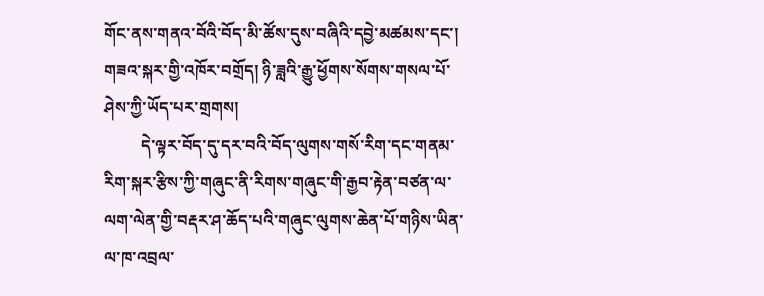གོང་ནས་གནའ་བོའི་བོད་མི་ཚོས་དུས་བཞིའི་དབྱེ་མཚམས་དང་། གཟའ་སྐར་གྱི་འཁོར་བགྲོད། ཉི་ཟླའི་རྒྱུ་ཕྱོགས་སོགས་གསལ་པོ་ཤེས་ཀྱི་ཡོད་པར་གྲགས།
         དེ་ལྟར་བོད་དུ་དར་བའི་བོད་ལུགས་གསོ་རིག་དང་གནམ་རིག་སྐར་རྩིས་ཀྱི་གཞུང་ནི་རིགས་གཞུང་གི་རྒྱབ་རྟེན་བཙན་ལ་ལག་ལེན་གྱི་བརྡར་ཤ་ཆོད་པའི་གཞུང་ལུགས་ཆེན་པོ་གཉིས་ཡིན་ལ་ཁ་འབྲལ་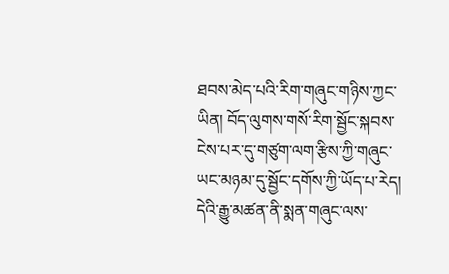ཐབས་མེད་པའི་རིག་གཞུང་གཉིས་ཀྱང་ཡིན། བོད་ལུགས་གསོ་རིག་སྦྱོང་སྐབས་ངེས་པར་དུ་གཙུག་ལག་རྩིས་ཀྱི་གཞུང་ཡང་མཉམ་དུ་སྦྱོང་དགོས་ཀྱི་ཡོད་པ་རེད། དེའི་རྒྱུ་མཚན་ནི་སྨན་གཞུང་ལས་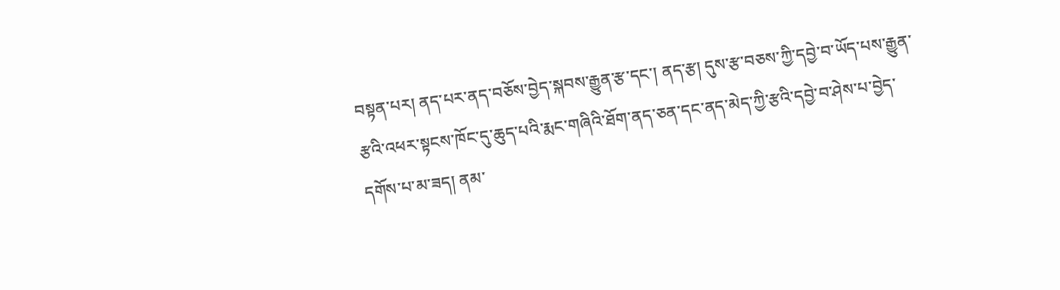བསྟན་པར། ནད་པར་ནད་བཅོས་བྱེད་སྐབས་རྒྱུན་རྩ་དང་། ནད་རྩ། དུས་རྩ་བཅས་ཀྱི་དབྱེ་བ་ཡོད་པས་རྒྱུན་རྩའི་འཕར་སྟངས་ཁོང་དུ་ཆུད་པའི་རྨང་གཞིའི་ཐོག་ནད་ཅན་དང་ནད་མེད་ཀྱི་རྩའི་དབྱེ་བ་ཤེས་པ་བྱེད་དགོས་པ་མ་ཟད། ནམ་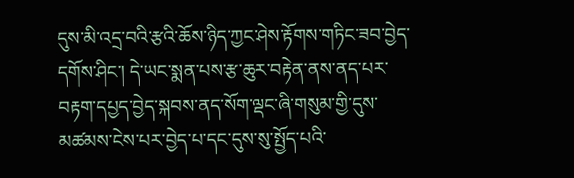དུས་མི་འདྲ་བའི་རྩའི་ཆོས་ཉིད་ཀྱང་ཤེས་རྟོགས་གཏིང་ཟབ་བྱེད་དགོས་ཤིང་། དེ་ཡང་སྨན་པས་རྩ་ཆུར་བརྟེན་ནས་ནད་པར་བརྟག་དཔྱད་བྱེད་སྐབས་ནད་སོག་ལྡང་ཞི་གསུམ་གྱི་དུས་མཚམས་ངེས་པར་བྱེད་པ་དང་དུས་སུ་སྤྱོད་པའི་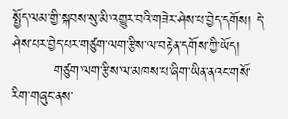སྤྱོད་ལམ་གྱི་སྐབས་སུ་མི་འགྱུར་བའི་གཟེར་ཤེས་པ་བྱེད་དགོས། དེ་ཤེས་པར་བྱེད་པར་གཙུག་ལག་རྩིས་ལ་བརྟེན་དགོས་ཀྱི་ཡོད།
         གཙུག་ལག་རྩིས་ལ་མཁས་པ་ཞིག་ཡིན་ནའང་གསོ་རིག་གཞུང་ནས་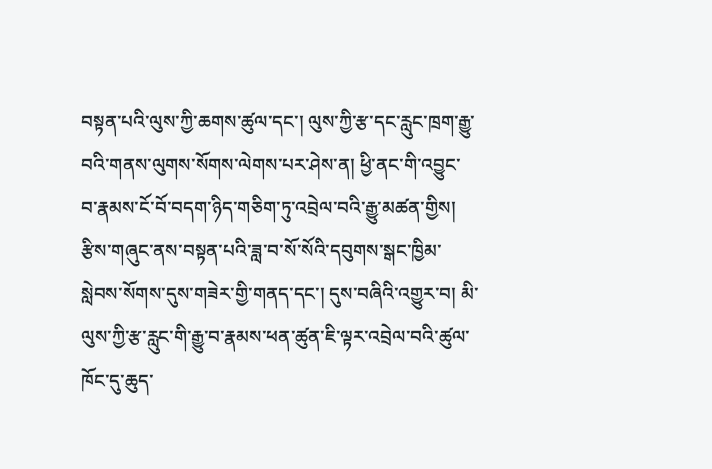བསྟན་པའི་ལུས་ཀྱི་ཆགས་ཚུལ་དང་། ལུས་ཀྱི་རྩ་དང་རླུང་ཁྲག་རྒྱུ་བའི་གནས་ལུགས་སོགས་ལེགས་པར་ཤེས་ན། ཕྱི་ནང་གི་འབྱུང་བ་རྣམས་ངོ་བོ་བདག་ཉིད་གཅིག་ཏུ་འབྲེལ་བའི་རྒྱུ་མཚན་གྱིས། རྩིས་གཞུང་ནས་བསྟན་པའི་ཟླ་བ་སོ་སོའི་དབུགས་སྒང་ཁྱིམ་སླེབས་སོགས་དུས་གཟེར་གྱི་གནད་དང་། དུས་བཞིའི་འགྱུར་བ། མི་ལུས་ཀྱི་རྩ་རླུང་གི་རྒྱུ་བ་རྣམས་ཕན་ཚུན་ཇི་ལྟར་འབྲེལ་བའི་ཚུལ་ཁོང་དུ་ཆུད་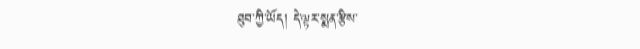ཐུབ་ཀྱི་ཡོད། དེ་ལྟར་སྨན་རྩིས་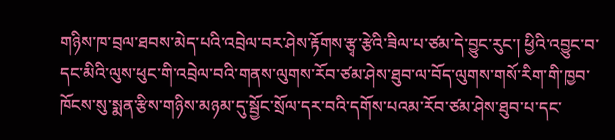གཉིས་ཁ་བྲལ་ཐབས་མེད་པའི་འབྲེལ་བར་ཤེས་རྟོགས་རྩྭ་རྩེའི་ཟིལ་པ་ཙམ་དེ་བྱུང་རུང་། ཕྱིའི་འབྱུང་བ་དང་མིའི་ལུས་ཕུང་གི་འབྲེལ་བའི་གནས་ལུགས་རོབ་ཙམ་ཤེས་ཐུབ་ལ་བོད་ལུགས་གསོ་རིག་གི་ཁྱབ་ཁོངས་སུ་སྨན་རྩིས་གཉིས་མཉམ་དུ་སྦྱོང་སྲོལ་དར་བའི་དགོས་པའམ་རོབ་ཙམ་ཤེས་ཐུབ་པ་དང་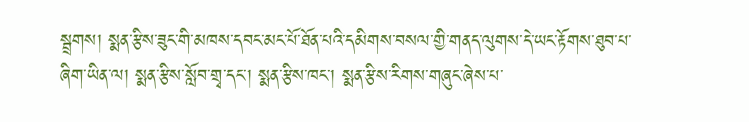སྦྲགས། སྨན་རྩིས་ཟུང་གི་མཁས་དབང་མང་པོ་ཐོན་པའི་དམིགས་བསལ་གྱི་གནད་ལུགས་དེ་ཡང་རྟོགས་ཐུབ་པ་ཞིག་ཡིན་ལ། སྨན་རྩིས་སློབ་གྲྭ་དང་། སྨན་རྩིས་ཁང་། སྨན་རྩིས་རིགས་གཞུང་ཞེས་པ་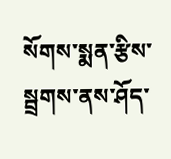སོགས་སྨན་རྩིས་སྦྲགས་ནས་ཤོད་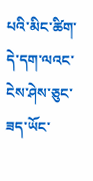པའི་མིང་ཚིག་དེ་དག་ལའང་ངེས་ཤེས་ཅུང་ཟད་ཡོང་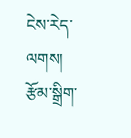ངེས་རེད་ལགས།
རྩོམ་སྒྲིག་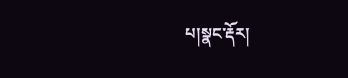པ།སྣང་རྡོར།